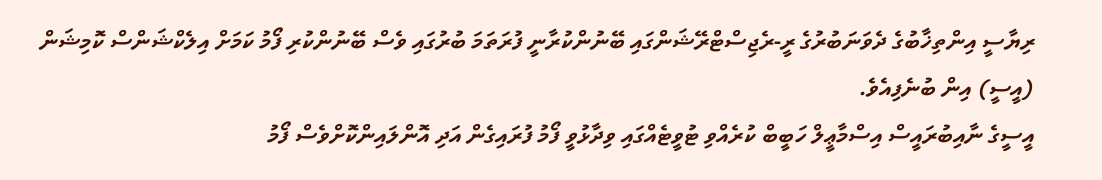ރިޔާސީ އިންތިޚާބުގެ ދެވަނަބުރުގެ ރީ-ރެޖިސްޓްރޭޝަންގައި ބޭނުންކުރާނީ ފުރަތަމަ ބުރުގައި ވެސް ބޭނުންކުރި ފޯމު ކަމަށް އިލެކްޝަންސް ކޮމިޝަން (އީސީ) އިން ބުނެފިއެވެ.
އީސީގެ ނާއިބުރައީސް އިސްމާޢީލް ހަބީބް ކުރެއްވި ޓުވީޓެއްގައި ވިދާޅުވީ ފޯމު ފުރައިގެން އަދި އޮންލައިންކޮށްވެސް ފޯމު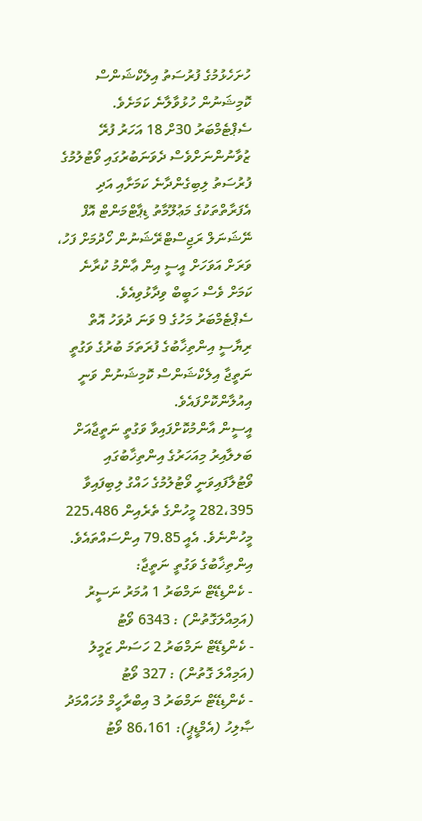ހުށަހެޅުމުގެ ފުރުސަތު އިލެކްޝަންސް ކޮމިޝަނުން ހުޅުވާލާނެ ކަމަށެވެ.
ސެޕްޓެމްބަރު 30ށް 18 އަހަރު ފުރޭ ޒުވާނުންނަށްވެސް ދެވަނަބުރުގައި ވޯޓުލުމުގެ ފުރުސަތު ލިބިގެންދާނެ ކަމަށާއި އަދި އެފަރާތްތަކުގެ މަޢުލޫމާތު ޑިޕާޓްމަންޓް އޮފް ނޭޝަނަލް ރަޖިސްޓްރޭޝަނުން ހޯދުމަށް ފަހު، ވަރަށް އަވަހަށް އީސީ އިން ޢާންމު ކުރާނެ ކަމަށް ވެސް ހަބީބް ވިދާޅުވިއެވެ.
ސެޕްޓެމްބަރު މަހުގެ 9 ވަނަ ދުވަހު އޮތް ރިޔާސީ އިންތިޚާބުގެ ފުރަތަމަ ބުރުގެ ވަގުތީ ނަތީޖާ އިލެކްޝަންސް ކޮމިޝަނުން ވަނީ އިއުލާންކޮށްފައެވެ.
އީސީން އާންމުކޮށްފައިވާ ވަގުތީ ނަތީޖާއަށް ބަލލާއިރު މިއަހަރުގެ އިންތިޚާބުގައި ވޯޓުލާފައިވަނީ ވޯޓުލުމުގެ ހައްގު ލިބިފައިވާ 282،395 މީހުންގެ ތެރެއިން 225،486 މީހުންނެވެ. އެއީ 79.85 އިންސައްތައެވެ.
އިންތިޚާބުގެ ވަގުތީ ނަތީޖާ:
- ކެންޑިޑޭޓް ނަމްބަރު 1 އުމަރު ނަސީރު (އަމިއްލަގޮތުން) : 6343 ވޯޓު
- ކެންޑިޑޭޓް ނަމްބަރު 2 ހަސަން ޒަމީލު (އަމިއްލަ ގޮތުން) : 327 ވޯޓު
- ކެންޑިޑޭޓް ނަމްބަރު 3 އިބްރާހީމް މުހައްމަދު ޞާލިހު (އެމްޑީޕީ): 86،161 ވޯޓު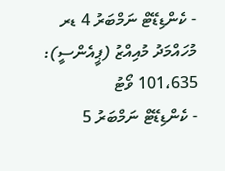- ކެންޑިޑޭޓް ނަމްބަރު 4 ޑރ މުހައްމަދު މުއިއްޒު (ޕީއެންސީ): 101،635 ވޯޓު
- ކެންޑިޑޭޓް ނަމްބަރު 5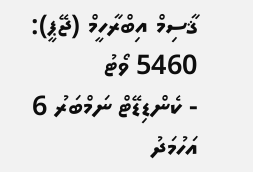ޤާސިމް އިބްރާހީމް (ޖޭޕީ): 5460 ވޯޓު
- ކެންޑިޑޭޓް ނަމްބަރު 6 އަހުމަދު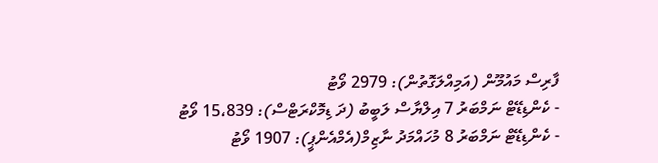ފާރިސް މައުމޫން (އަމިއްލަގޮތުން): 2979 ވޯޓު
- ކެންޑިޑޭޓް ނަމްބަރު 7 އިލްޔާސް ލަބީބު (ދަ ޑިމޮކްރަޓްސް): 15،839 ވޯޓު
- ކެންޑިޑޭޓް ނަމްބަރު 8 މުހައްމަދު ނާޒިމް(އެމްއެންޕީ): 1907 ވޯޓު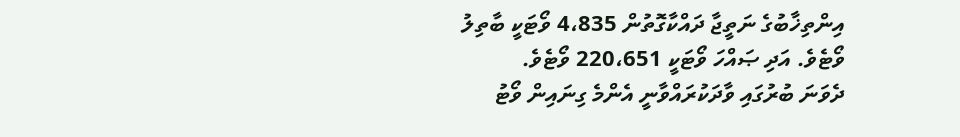އިންތިޚާބުގެ ނަތީޖާ ދައްކާގޮތުން 4،835 ވޯޓަކީ ބާތިލު ވޯޓެވެ. އަދި ޞައްހަ ވޯޓަކީ 220،651 ވޯޓެވެ.
ދެވަނަ ބުރުގައި ވާދަކުރައްވާނީ އެންމެ ގިނައިން ވޯޓު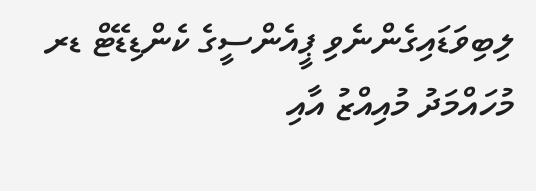ލިބިވަޑައިގެންނެވި ޕީއެންސީގެ ކެންޑިޑޭޓް ޑރ މުހައްމަދު މުއިއްޒު އާއި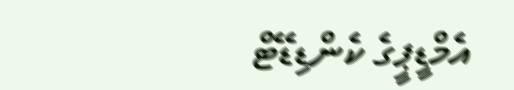އެމްޑީޕީގެ ކެންޑިޑޭޓް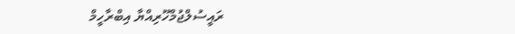ރައީސުލްޖުމްހޫރިއްޔާ އިބްރާހީމް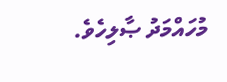މުހައްމަދު ޞާލިހެވެ.